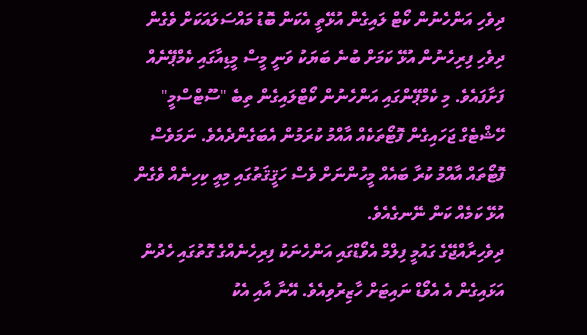ދިވެހި އަންހެނުން ކޯޓް ލައިގެން އުޅޭތީ އެކަން ބޮޑު މައްސަލައަކަށް ވެގެން ދިވެހި ފިރިހެނުން އުޅޭ ކަމަށް ބުނެ ބަޔަކު ވަނީ މީސް މީޑިއާގައި ކެމްޕޭނެއް ފަށާފައެވެ. މި ކެމްޕޭންގައި އަންހެނުން ކޯޓްލައިގެން ތިބެ "ސޫޓްސްމީ" ހޭޝްޓެގް ޖަހައިގެން ފޮޓޯތަކެއް އާއްމު ކުރަމުން އެބަގެންދެއެވެ. ނަމަވެސް ފޮޓޯތައް އާއްމު ކުރާ ބައެއް މީހުންނަށް ވެސް ހަޤީޤަތުގައި މިއީ ކިހިނެއް ވެގެން އުޅޭ ކަމެއް ކަން ނޭނގެއެވެ.
ދިވެހިރާއްޖޭގެ ގައުމީ ފިލްމް އެވޯޑްގައި އަންހެނަކު ފިރިހެނެއްގެ ގޮތުގައި ހެދުން އަޅައިގެން އެ އެވޯޑް ނައިޓަށް ހާޒިރުވިއެވެ. އޭނާ އާއި އެކު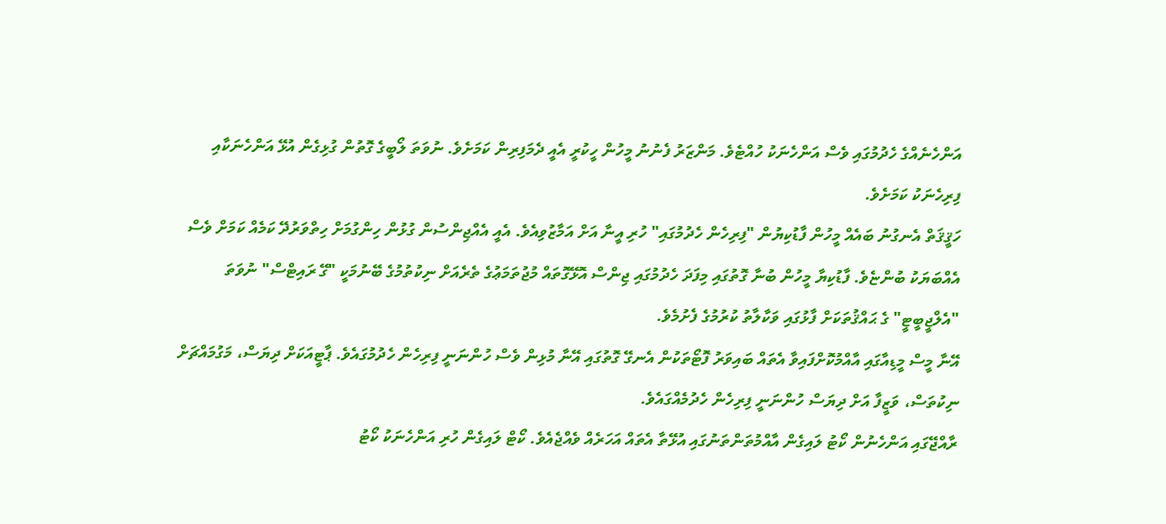އަންހެނެއްގެ ހެދުމުގައި ވެސް އަންހެނަކު ހުއްޓެވެ. މަންޒަރު ފެނުނު މީހުން ހީކުރީ އެއީ ދެމަފިރިން ކަމަށެވެ. ނުވަތަ ލޯބީގެ ގޮތުން ގުޅިގެން އުޅޭ އަންހެނަކާއި ފިރިހެނަކު ކަމަށެވެ.
ހަޤީޤަތް އެނގުނު ބައެއް މީހުން ފާޑުކިޔުން "ފިރިހެން ހެދުމުގައި" ހުރި އީނާ އަށް އަމާޒުވިއެވެ. އެއީ އެއްޖިންސުން ގުޅުން ހިންގުމަށް ހިތްވަރުދޭ ކަމެއް ކަމަށް ވެސް އެއްބަޔަކު ބުންޏެވެ. ފާޑުކިޔާ މީހުން ބުނާ ގޮތުގައި މިފަދަ ހެދުމުގައި ޖިންސް އޮޅޭގޮތައް މުޖުތަމަޢުގެ ތެރެއަށް ނިކުތުމުގެ ބޭނުމަކީ "ގޭ ރައިޓްސް" ނުވަތަ "އެލްޖީބީޓީ" ގެ ޙައްޤުތަކަށް ފާޅުގައި ވަކާލާތު ކުރުމުގެ ފެށުމެވެ.
އޭނާ މީސް މީޑިއާގައި އާއްމުކޮށްފައިވާ އެތައް ބައިވަރު ފޮޓޯތަކުން އެނގޭ ގޮތުގައި އޭނާ މުޅިން ވެސް ހުންނަނީ ފިރިހެން ހެދުމުގައެވެ. ޕާޓީއަކަށް ދިޔަސް، މަގުމައްޗަށް ނިކުތަސް، ވަޒީފާ އަށް ދިޔަސް ހުންނަނީ ފިރިހެން ހެދުމެއްގައެވެ.
ރާއްޖޭގައި އަންހެނުން ކޯޓު ލައިގެން އާއްމުތަންތަނުގައި އުޅޭތާ އެތައް އަހަރެއް ވެއްޖެއެވެ. ކޯޓް ލައިގެން ހުރި އަންހެނަކު ކޯޓު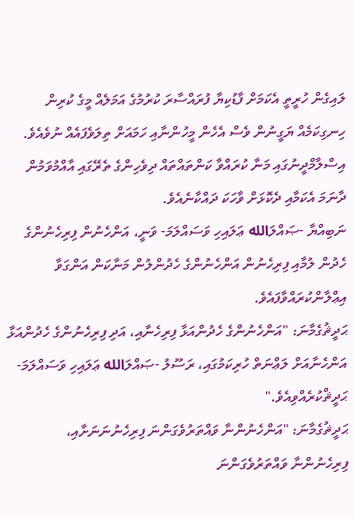ލައިގެން ހުރީތީ އެކަމަށް ފާޑުކިޔާ ފުރައްސާރަ ކުރުމުގެ އަމަލެއް މީގެ ކުރިން ހިނގިކަމެއް ޔަގީނުން ވެސް އެހެން މީހުންނާއި ހަމައަށް ތިލަވެފައެއް ނުވެއެވެ.
އިސްލާމްދީނުގައި މަނާ ކުރައްވާ ކަންތައްތައް ދިވެހިންގެ ތެރޭގައި އާއްމުވަމުން ދާނަމަ އެކަމާއި ދެކޮޅަށް ވާހަކަ ދައްކާނެއެވެ.
ނަބިއްޔާ -ޞައްލަالله ޢަލައިހި ވަސައްލަމަ- ވަނީ، އަންހެނުން ފިރިހެނުންގެ ހެދުން ލުމާއި ފިރިހެނުން އަންހެނުންގެ ހެދުންލުން މަނާކަން އަންގަވާ އިޢްލާންކުރައްވާފައެވެ.
ޙަދީޘުގެމާނަ: "އަންހެނުންގެ ހެދުންއަޅާ ފިރިހެނާއި، އަދި ފިރިހެނުންގެ ހެދުންއަޅާ އަންހެނާއަށް ލަޢްނަތް ހުރިކަމުގައި، ރަސޫލު -ޞައްލަالله ޢަލައިހި ވަސައްލަމަ- ޙަދީޘްކުރެއްވިއެވެ."
ޙަދީޘުގެމާނަ: "އަންހެނުންނާ ވައްތަރުވެގަންނަ ފިރިހެނުނަނަށާއި، ފިރިހެނުންނާ ވައްތަރުވެގަންނަ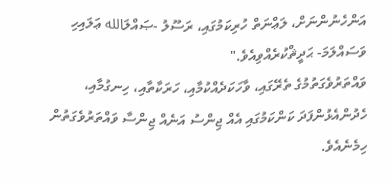އަންހެނުންނަށް، ލަޢްނަތް ހުރިކަމުގައި، ރަސޫލު -ޞައްލަالله ޢަލައިހި ވަސައްލަމަ- ޙަދީޘްކުރެއްވިއެވެ."
ވައްތަރުވެގަތުމުގެ ތެރޭގައި، ވާހަކަދެއްކުމާއި، ހަރަކާތާއި، ހިނގުމާއި، ހެދުންއެޅުންފަދަ ކަންކަމުގައި އެއް ޖިންސު އަނެއް ޖިންސާ ވައްތަރުވެގަތުން ހިމެނެއެވެ.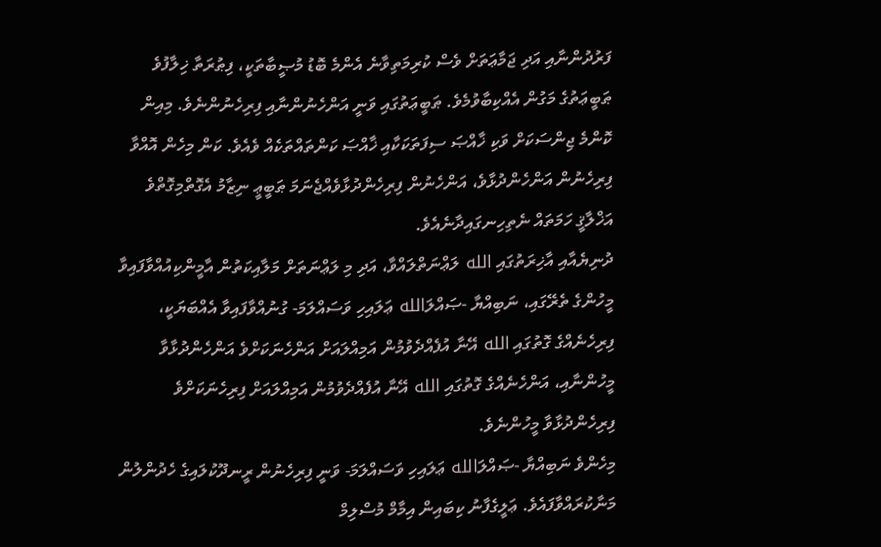ފަރުދުންނާއި އަދި ޖަމާޢަތަށް ވެސް ކުރިމަތިވާނެ އެންމެ ބޮޑު މުޞީބާތަކީ، ފިޠުރަތާ ޚިލާފުވެ ޠަބީޢަތުގެ މަގުން އެއްކިބާވުމެވެ. ޠަބީޢަތުގައި ވަނީ އަންހެނުންނާއި ފިރިހެނުންނެވެ. މިއިން ކޮންމެ ޖިންސަކަށް ވަކި ޚާއްޞަ ސިފަތަކަކާއި ޚާއްޞަ ކަންތައްތަކެއް ވެއެވެ. ކަން މިހެން އޮއްވާ ފިރިހެނުން އަންހެންދުޅާވެ، އަންހެނުން ފިރިހެންދުޅާވެއްޖެނަމަ ޠަބީޢީ ނިޒާމު އެގޮތްމިގޮތްވެ އަޚްލާޤީ ހަމަތައް ނެތިހިނގައިދާނެއެވެ.
ދުނިޔެއާއި އާޚިރަތުގައި الله ލަޢްނަތްލައްވާ، އަދި މި ލަޢްނަތަށް މަލާއިކަތުން އާމީންކިއުއްވާފައިވާ މީހުންގެ ތެރޭގައި، ނަބިއްޔާ -ޞައްލަالله ޢަލައިހި ވަސައްލަމަ- ގުނުއްވާފައިވާ އެއްބަޔަކީ، ފިރިހެނެއްގެ ގޮތުގައި الله އޭނާ އުފެއްދެވުމުން އަމިއްލައަށް އަންހެނަކަށްވެ އަންހެންދުޅާވާ މީހުންނާއި، އަންހެނެއްގެ ގޮތުގައި الله އޭނާ އުފެއްދެވުމުން އަމިއްލައަށް ފިރިހެނަކަށްވެ ފިރިހެންދުޅާވާ މީހުންނެވެ.
މިހެންވެ ނަބިއްޔާ -ޞައްލަالله ޢަލައިހި ވަސައްލަމަ- ވަނީ ފިރިހެނުން ރީނދޫކުލައިގެ ހެދުންލުން މަނާކުރައްވާފައެވެ. ޢަލީގެފާނު ކިބައިން އިމާމް މުސްލިމް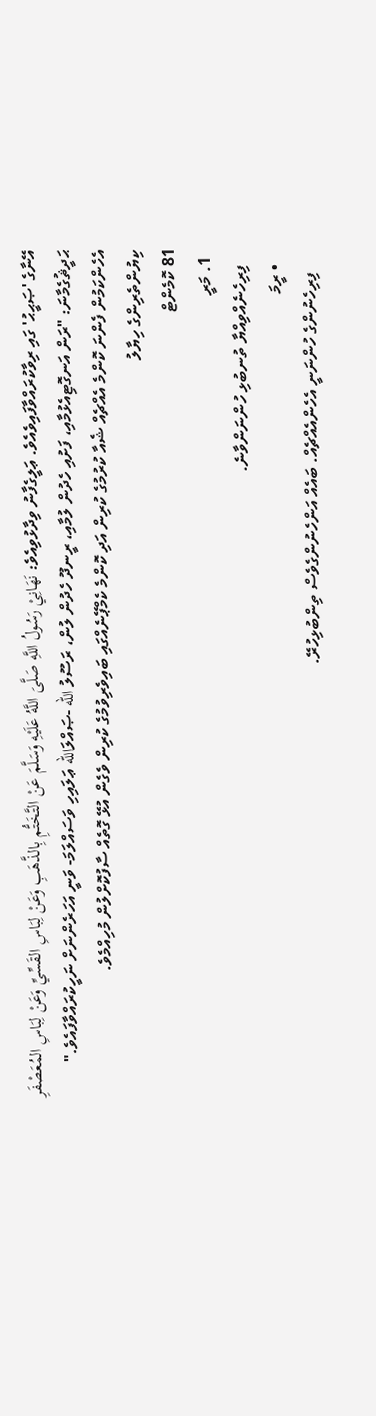އޭނާގެ 'ޞަޙީޙު' ގައި ރިވާކުރައްވާފައިވެއެވެ. ޢަލީގެފާނު ވިދާޅުވިއެވެ: نَهَانِيْ رَسُولُ اللَّهِ صَلَّىَ اللَّهُ عَلَيْهِ وَسَلَّمَ عَنْ التَّخَتُّمِ بِالذَّهَبِ وَعَنْ لِبَاسِ القَسِّيِّ وَعَنْ لِبَاسِ المُعَصْفَرِ
ޙަދީޘުގެމާނަ: "ރަން އަނގޮޓިއެޅުމާއި، ފަށުއި ހެދުން ލުމާއި، ރީނދޫ ހެދުން ލުން، ރަސޫލު الله -ޞައްލަالله ޢަލައިހި ވަސައްލަމަ- ވަނީ އަހަރެންނަށް ނަހީކުރައްވާފައެވެ."
އެހެންކަމުން ފެންނަ ކޮންމެ އެއްޗެއް ޝެއާ ކުރުމުގެ ކުރިން އަދި ކޮންމެ ކެމްޕޭނެއްގައި ބައިވެރިވުމުގެ ކުރިން ވެގެން އުޅޭ ގޮތެއް ސާފުކޮށްލުން މުހިއްމެވެ.
ކިޔުންތެރިންގެ ހިޔާލު
81 ކޮމެންޓް
  1. މަރީ
    ފިރިހެނެއްވިއްޔާ ތުނބުޅި ހުންނަންވާނެ.
    • ރީމަ
      ފިރިހެނުންގެ ހުންނަނީ އެހެންއެއްޗެއް. ބައެއް އަންހެނުންގެވެސް ތިންބުޅިހުރޭ.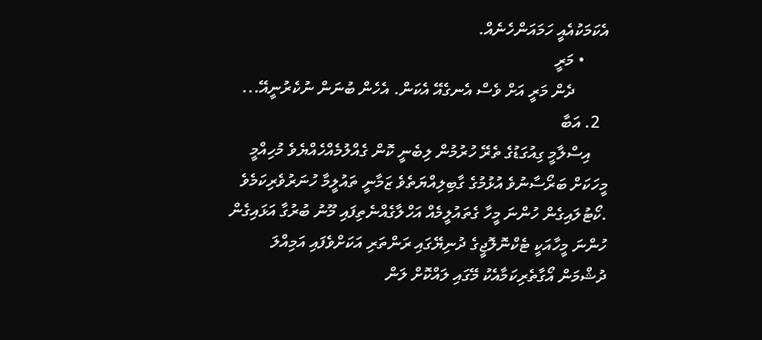އެކަމަކުއެއީ ހަމައަންހެނެއް.
      • މަރީ
        ދެން މަރީ އަށް ވެސް އެނގެއޭ އެކަން. އެހެން ބުނަން ނުކެރުނީއޭ...
  2. އަބާ
    އިސްލާމީ ގިއުގަޑުގެ ތެރޭ ހުރުމުން ލިބެނީ ކޮން ގެއްލުމެއްހެއްޔެވެ މުހިއްމީ މީހަކަށް ބަރޯސާނުވެ އުޅުމުގެ ގާބިލިއްޔަތެވެ ޒަމާނީ ތައުލީމާ ހުނަރުވެރިކަމެވެ .ކޯޓުލައިގެން ހުންނަ މީހާ ގެތައުލީމެއް އަހްލާގެއްނެތިފައި މޫނު ބުރުގާ އަޅައިގެން ހުންނަ މީހާއަކީ ޓެކްނޮލޮޖީގެ ދުނިޔޭގައި ރަންތަރި އަކަށްވެފައި އަމިއްލަ ދުޝްމަން އޯގާތެރިކަމާއެކު މޭގައި ލައްކޮށް ލަން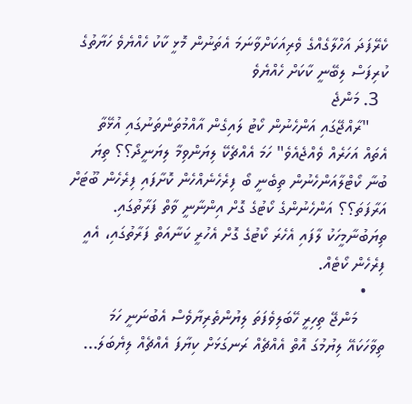ކެރޭފަދަ އަހްލާގެއްގެ ވެރިއަކަށްވާނަމަ އެތަނުން މޮޅީ ކާކު ހެއްޔެވެ ހަޔާތުގެ ކުރިފަސް ލިބޭނީ ކާކަށް ހެއްޔެވެ
  3. މަންޖެ
    "ރާއްޖޭގައި އަންހެނުން ކޯޓު ލައިގެން އާއްމުތަންތަނުގައި އުޅޭތާ އެތައް އަހަރެއް ވެއްޖެއެވެ" ހަމަ އެއްޗެކޭ ލިޔަންވިމާ ލިޔަނީދޯ؟؟ ތިޔަ ބުނާ ކޯޓްލާއަންހެނުން ތިބެނީ ބޯ ފިރެހެނެއްހެން ކޮށާފައި ފިރެހެން ބޫޓަށް އަރާފަތަ؟؟ އަންހެނުންގެ ކޯޓުގެ ގޮށް އިންނާނީ ވާތް ފަރާތުގައި. ތިޔަބުނާމީހަކު ލާފައި އެހެރަ ކޯޓުގެ ގޮށް އެހުރީ ކަނާއަތް ފަރާތުގައި، އެއީ ފިރެހެން ކޯޓެއް.
    •
      މަންޖޭ ތިހިރީ ހޭބަލިވެފަތަ ލިޔުންތެރިޔާވެސް އެބުނަނީ ހަމަ ތިވާހަކައޭ ލިޔުމުގަ އޮތް އެއްޗެއް ރަނގަޅަށް ކިޔާފަ އެއްޗެއް ލިޔެބަލަ...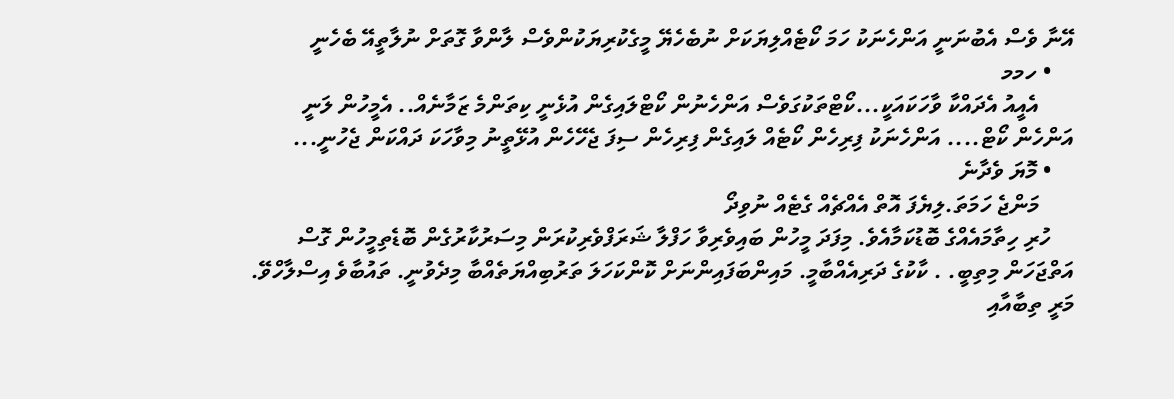އޭނާ ވެސް އެބުނަނީ އަންހެނަކު ހަމަ ކޯޓެއްލިޔަކަށް ނުބެހެޔޭ މީގެކުރިޔަކުންވެސް ލާންވާ ގޮތަށް ނުލާތީއޭ ބެހެނީ
    • ހމމ
      އެއީއު އެދައްކާ ވާހަކައަކީ...ކޯޓްތަކުގަވެސް އަންހެނުން ކޯޓްލައިގެން އުޅެނީ ކިތަންމެ ޒަމާނެއް.. އެމީހުން ލަނީ އަންހެން ކޯޓް.... އަންހެނަކު ފިރިހެން ކޯޓެއް ލައިގެން ފިރިހެން ސިފަ ޖެހޭހެން އުޅޭތީނު މިވާހަކަ ދައްކަން ޖެހުނީ...
    • މޮޔަ ވެދާނެ
      މަންޖެ ހަމަތަ.ލިޔެފަ އޮތް އެއްޗެއް ގެޓެއް ނުވިދޯ
    ހުރި ހިތާމައެއްގެ ބޮޑުކަމާއެވެ. މިފަދަ މީހުން ބައިވެރިވާ ހަފްލާ ޝަރަފްވެރިކުރަން މިސަރުކާރުގެން ބޮޑެތިމީހުން ގޮސް އަތްޖަހަން މިތިބީ. . ކާކުގެ ދަރިއެއްބާމީ. މައިންބަފައިންނަށް ކޮންކަހަލަ ތަރުބިއްޔަތެއްބާ މިދެވުނީ. ތައުބާވެ އިސްލާހްވޭ. މަރީ ތިބާއާއި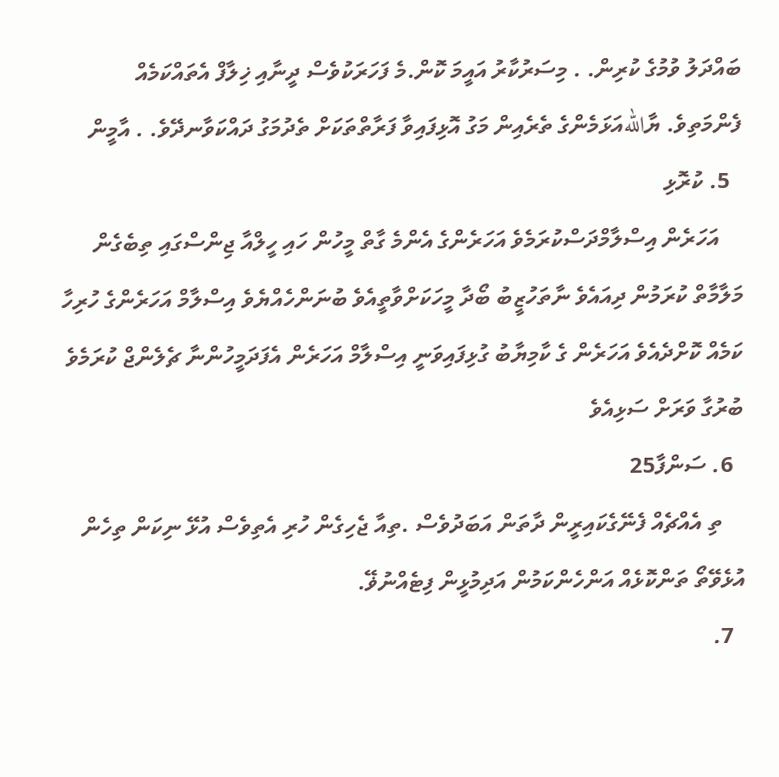ބައްދަލު ވުމުގެ ކުރިން. . މިސަރުކާރު އައީމަ ކޮން.މެ ފަހަރަކުވެސް ދީނާއި ޚިލާފް އެތައްކަމެއް ފެންމަތިވެ. ޔާاللهއަޅަމެންގެ ތެރެއިން މަގު އޮޅިފައިވާ ފަރާތްތަކަށް ތެދުމަގު ދައްކަވާނދޭވެ. . އާމީން
  5. ކުރޮޅި
    އަހަރެން އިސްލާމްދަސްކުރަމެވެ އަހަރެންގެ އެންމެ ގާތް މީހުން ހައި ހީލްއާ ޖިންސްގައި ތިބެގެން މަލާމާތް ކުރަމުން ދިއައެވެ ނާތަހުޒީބު ބޯދާ މީހަކަށްވާތީއެވެ ބުނަންހެއްޔެވެ އިސްލާމް އަހަރެންގެ ހުރިހާ ކަމެއް ކޮށްދެއެވެ އަހަރެން ގެ ކާމިޔާބު ގުޅިފައިވަނީ އިސްލާމް އަހަރެން އެފަދަމީހުންނާ ޗެލެންޖް ކުރަމެވެ ބުރުގާ ވަރަށް ސަޅިއެވެ
  6. ސަންފާ25
    ތި އެއްޗެއް ފެނޭގެކައިރީން ދާތަން އަބަދުވެސް .ތިއާ ޖެހިގެން ހުރި އެތިވެސް އުޅޭ ނިކަން ތިހެން އުޅެވޭތޯ ތަންކޮޅެއް އަންހެންކަމުން އަދިމުޅީން ފިޓެއްނުޥޭ.
  7.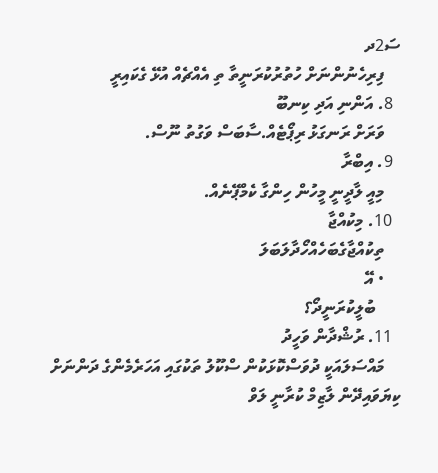ސަ2ދ
    ފިރިހެނުންނަށް ހުތުރުކުރަނީތާ ތި އެއްޗެއް އުޅޭ ގެކައިރީ
  8. އަންނި އަދި ކިނބޫ
    ވަރަށް ރަނގަޅު ރިޕޯޓެއް.ސާބަސް ވަގުތު ނޫސް.
  9. އިބްރާ
    މިއީ ލާދީނީ މީހުން ހިންގާ ކެމްޕޭނެއް.
  10. މިކުއްޖާ
    ތިކުއްޖާގެބަހެއްހޯދާލަބަލަ
    • އޭ
      ބުލީކުރަނީދޯ؟
  11. ރުޝްދާން ވަހީދު
    މައްސަލައަކީ ދުވަސްކޮޅަކުން ސްކޫލު ތަކުގައި އަހަރެމެންގެ ދަންނަށް ކިޔަވައިދޭން ލާޒިމް ކުރާނީ ލަވް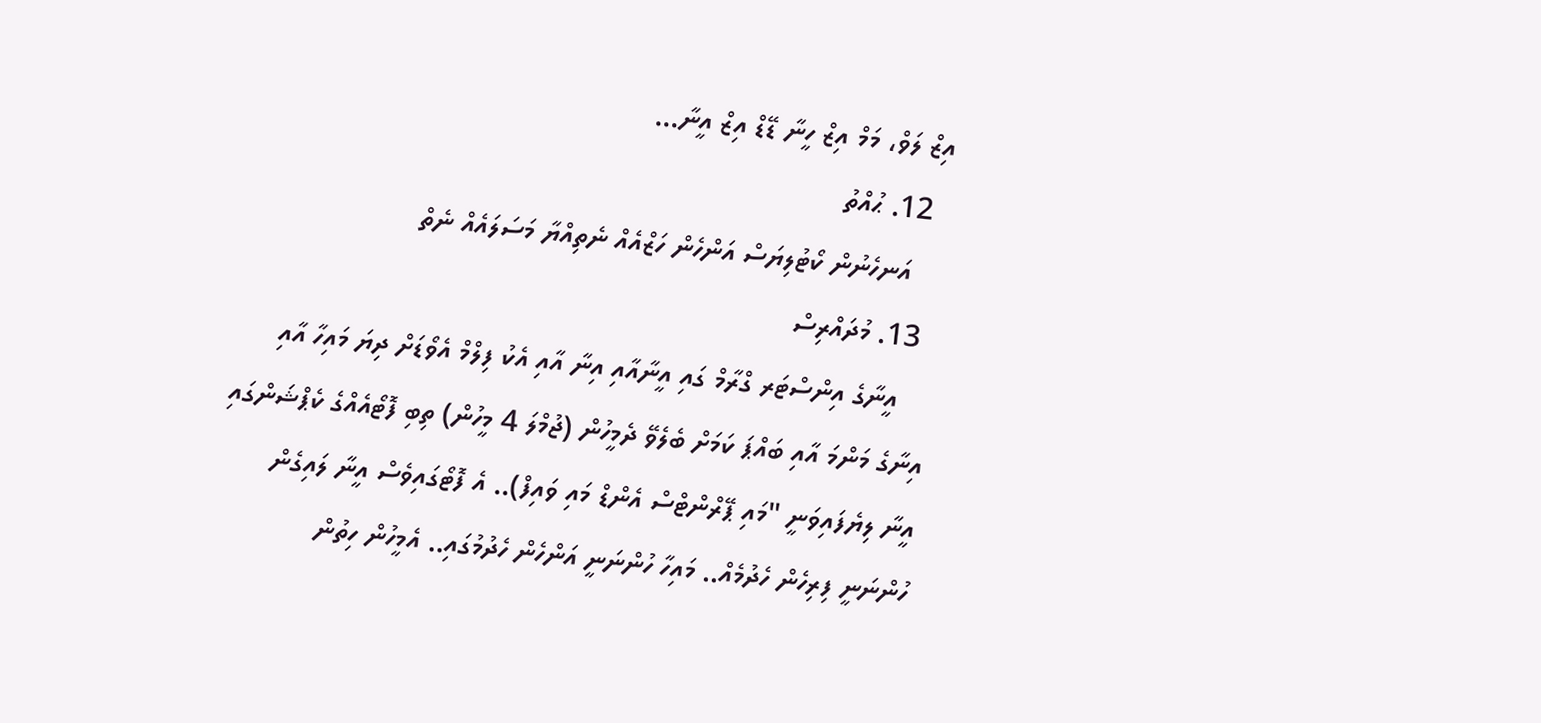އިޒް ލަވް، މަމް އިޒް ހީނާ ޑޭޑް އިޒް އީނާ...
  12. ޙުއްތު
    އަނހެނުން ކޯޓުލިޔަސް އަންހެން ހަޒްއެއް ނެތިއްޔާ މަސަލައެއް ނެތް
  13. މުދައްރިސް
    އީނާގެ އިންސްޓަރ ގްރާމް ގައި އީނާއާއި އިނާ އާއި އެކު ފިލްމް އެވޯޑަށް ދިޔަ މައިހާ އާއި އިނާގެ މަންމަ އާއި ބައްޕަ ކަމަށް ބެލެވޭ ދެމީހުން (ޖުމްލަ 4 މީހުން) ތިބި ފޮޓޯއެއްގެ ކެޕްޝަންގައި އީނާ ލިޔެފައިވަނީ "މައި ޕޭރްންޓްސް އެންޑް މައި ވައިފް).. އެ ފޮޓޯގައިވެސް އީނާ ލައިގެން ހުންނަނީ ފިރިހެން ހެދުމެއް.. މައިހާ ހުންނަނީ އަންހެން ހެދުމުގައި.. އެމީހުން ހިތުން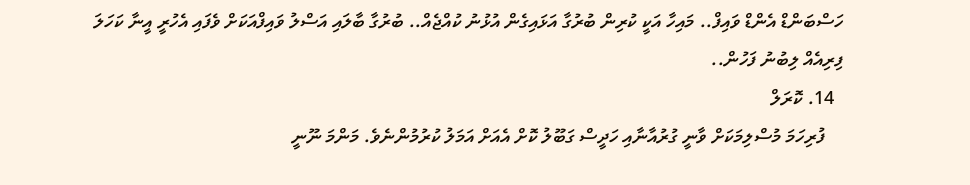ހަސްބަންޑް އެންޑް ވައިފް.. މައިހާ އަކީ ކުރިން ބުރުގާ އަޅައިގެން އުޅުނު ކުއްޖެއް.. ބުރުގާ ބާލައި އަސްލު ވައިފްއަކަށް ވެފައި އެހުރީ އީނާ ކަހަލަ ފިރިއެއް ލިބުނު ފަހުން..
  14. ކޮރަލް
    ފުރިހަމަ މުސްލިމަކަށް ވާނީ ގުރުއާނާއި ހަދީސް ގަބޫލު ކޮށް އެއަށް އަމަލު ކުރުމުންނެވެ. މަންމަ ނޫނީ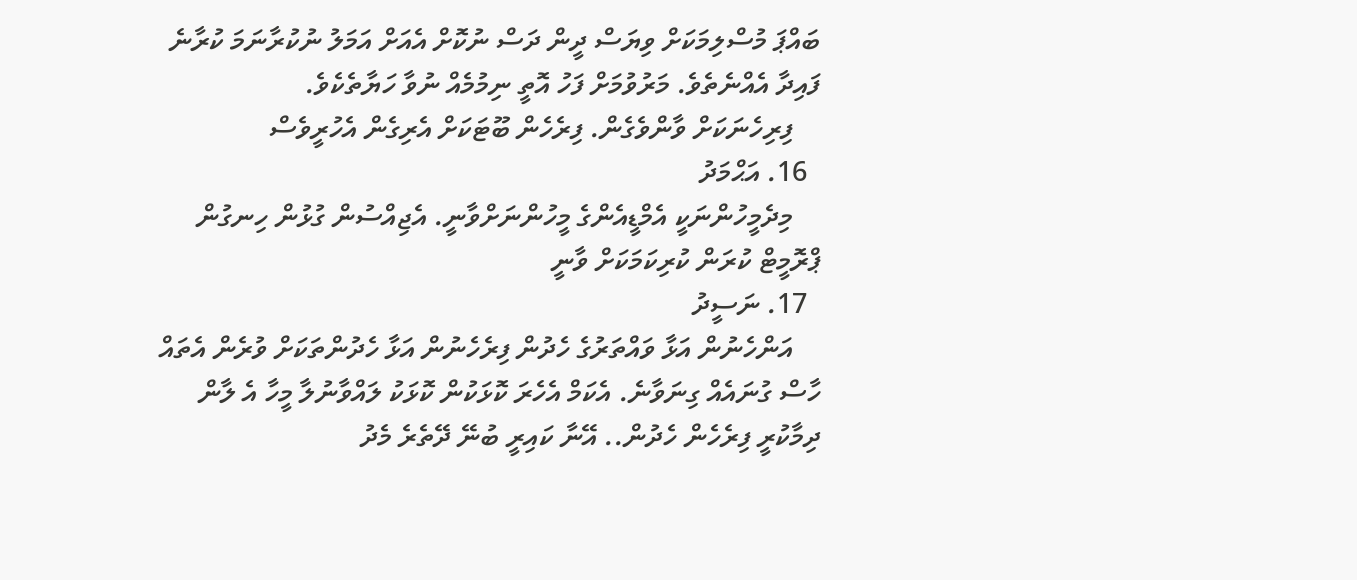ބައްޕަ މުސްލިމަކަށް ވިޔަސް ދީން ދަސް ނުކޮށް އެއަށް އަމަލު ނުކުރާނަމަ ކުރާނެ ފައިދާ އެއްނެތެވެ. މަރުވުމަށް ފަހު އޮތީ ނިމުމެއް ނުވާ ހަޔާތެކެވެ.
    ފިރިހެނަކަށް ވާންވެގެން. ފިރެހެން ބޫޓަކަށް އެރިގެން އެހުރީވެސް
  16. އަޙްމަދު
    މިދެމީހުންނަކީ އެމްޑީއެންގެ މީހުންނަށްވާނީ. އެޖިއްސުން ގުޅުން ހިނގުން ޕްރޮމީޓް ކުރަން ކުރިކަމަކަށް ވާނީ
  17. ނަސީދު
    އަންހެނުން އަޅާ ވައްތަރުގެ ހެދުން ފިރެހެނުން އަޅާ ހެދުންތަކަށް ވުރެން އެތައް ހާސް ގުނައެއް ގިނަވާނެ. އެކަމް އެހެރަ ކޮޅަކުން ކޮޅަކު ލައްވާނުލާ މީހާ އެ ލާން ދިމާކުރީ ފިރެހެން ހެދުން.. އޭނާ ކައިރީ ބުނޭ ދޭތެރެ މެދު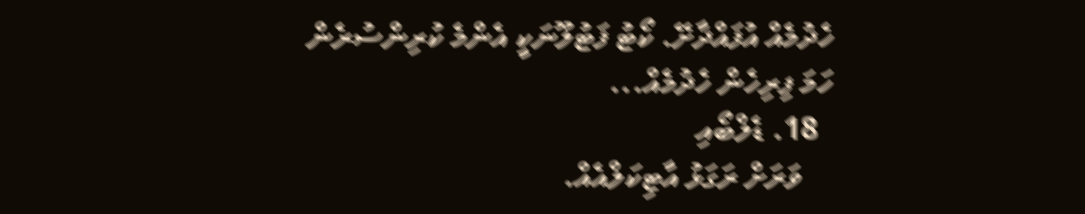ހެދުމެއް އުފައްދާށޭ. ކޯޓު ފަޓުލޫނަކީ އެންމެ ކުރިންސުރެން ހަމަ ފިރިހެން ހެދުމެއް...
  18. ޑެލްބޯއި
    ވަރަށް ރަގަޅު އާޓިކަލްއެއް.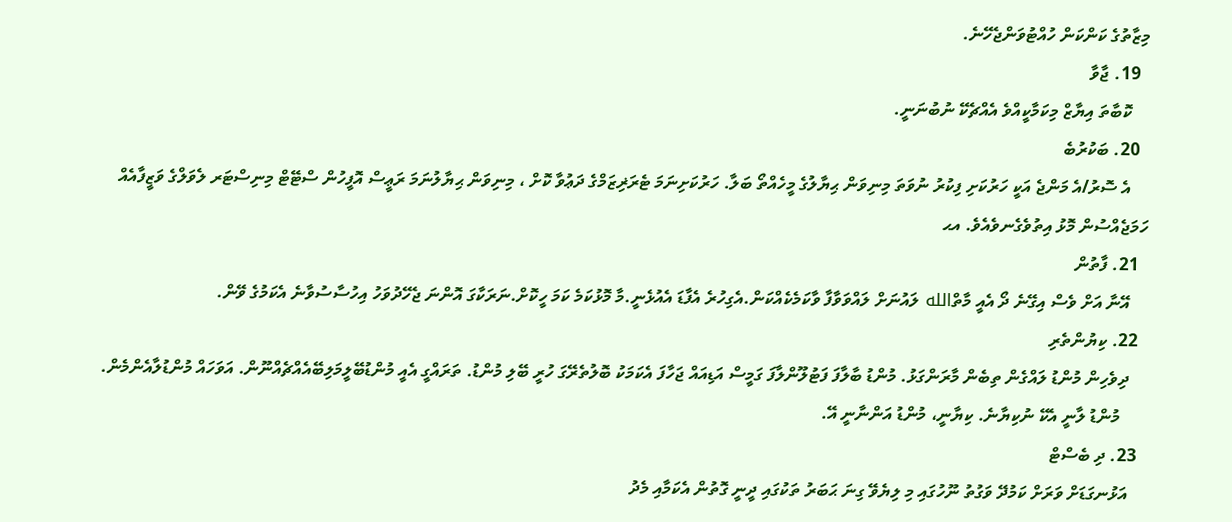މިޒާތުގެ ކަންކަން ހުއްޓުވަންޖެހޭނެ.
  19. ޖާވާ
    ކޮބާތަ އިޔާޒް މިކަމާކީއްވެ އެއްޗެކޭ ނުބުނަނީ.
  20. ބަކުރުބެ
    އެ ސޮރު/އެ މަންޖެ އަކީ ހަރުކަށި ފިކުރު ނުވަތަ މިނިވަން ޙިޔާލުގެ މީހެއްތޯ ބަލާ. ހަރުކަށިނަމަ ޓެރަޜިޒަމްގެ ދަޢުވާ ކޮށް ، މިނިވަން ޙިޔާލުނަމަ ރަޢީސް އޮފީހުން ސްޓޭޓް މިނިސްޓަރ ލެވަލްގެ ވަޒީފާއެއް ހަމަޖެއްސުން މޮޅު އިތުވެގެނވެއެވެ. އޙ
  21. ފާތުން
    އޭނާ އަށް ވެސް އިގޭނެ ދޯ އެއީ މާތްالله ލައުނަށް ލައްވަވާފާ ވާކަމެކެއްކަން.އެގިހުރެ އެފާޑަ އެއުޅެނީ.މާ މޮޅުކަމެ ކަމަ ހީކޮށް.ނަރަކާގަ އޮންނަ ޖެހޭދުވަހު އިހުސާސުވާނެ އެކަމުގެ ވޭން.
  22. ކިޔުންތެރި
    ދިވެހިން މުންޑު ލައްގެން ތިބެން މާރަންގަޅު. މުންޑު ބާލާފަ ފަޓުލޫންލާފަ ގަމީސް އަޑިއައް ޖަހާފަ އެކަމަކު ބޮލުތެރޭގަ ހުރީ ބޭލި މުންޑު. ތަރައްގީ އެއީ މުންޑުބޭލީމަލިބޭއެއްޗެއްނޫން. އަވަހައް މުންޑުލާއެންމެން.
      މުންޑު ލާނީ އެކޭ ނުކިޔާނެ. ކިޔާނީ، މުންޑު އަންނާނީ އޭ.
  23. ދި ބެސްޓް
    އަޅުނގަޑަށް ވަރަށް ކަމުދޭ ވަގުތު ނޫހުގައި މި ލިޔެވޭ ގިނަ ޙަބަރު ތަކުގައި ދީނީ ގޮތުން އެކަމާއި މެދު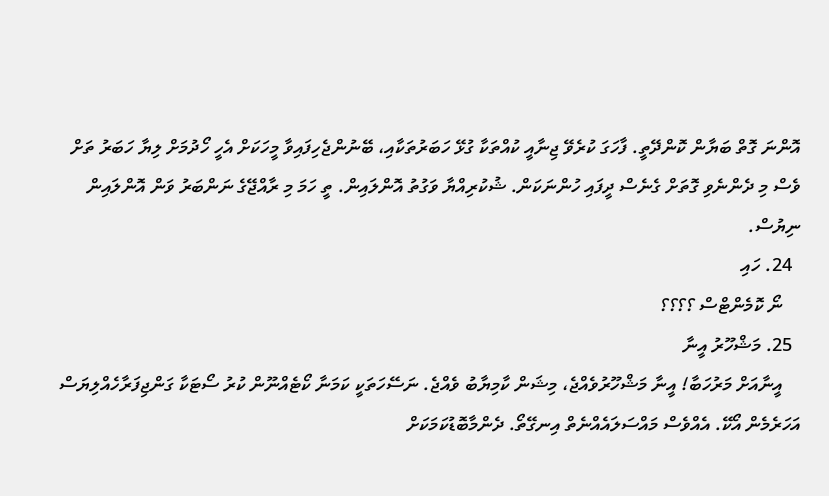އޮންނަ ގޮތް ބަޔާން ކޮންދޭތީ. ފާހަގަ ކުރެވޭ ޖިނާއީ ކުއްތަކާ ގުޅޭ ހަބަރުތަކާއި، ބޭނުންޖެހިފައިވާ މީހަކަށް އެހީ ހޯދުމަށް ލިޔާ ހަބަރު ތަށް ވެސް މި ދެންނެވި ގޮތަށް ގެނެސް ދީފައި ހުންނަކަން. ޝުކުރިއްޔާ ވަގުތު އޮންލައިން. ތީ ހަމަ މި ރާއްޖޭގެ ނަންބަރު ވަން އޮންލައިން ނިޔުސް.
  24. ހައި
    ނޯ ކޮމެންޓްސް ؟؟؟؟
  25. މަޝްހޫރު އީނާ
    އީނާއަށް މަރުހަބާ! އީނާ މަޝްހޫރުވެއްޖެ، މިޝަން ކާމިޔާބު ވެއްޖެ. ނަސޭހަތަކީ ކަމަނާ ކޯޓެއްނޫން ކުރު ސޯޓަކާ ގަންޖިފަރާހެއްލިޔަސް އަހަރެމެން އޯކޭ. އެއްވެސް މައްސަލައެއްނެތް އިނގޭތޯ. ދެންމާބޮޑުކަމަކަށް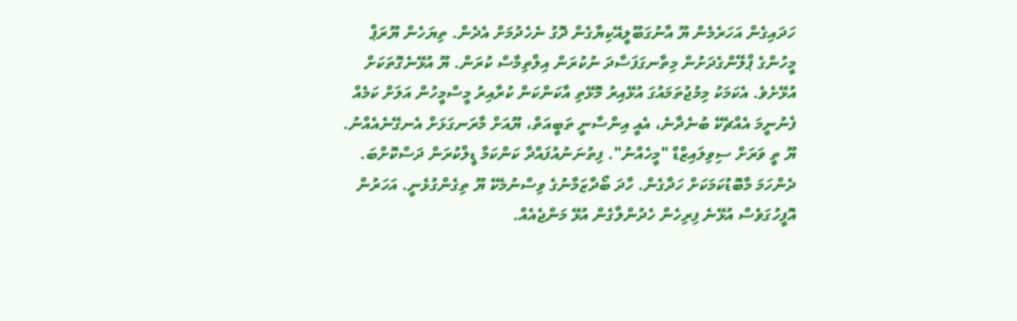ހަދައިގެން އަހަރެމެން ޔޫ އާނުގަބޫލީއޭކިޔާގެން ދޮގު ނެހެދުމަށް އެދެން. ތިޔަހެން ޔޫރަޕް މީހުންގެ ޕްލޭންގެދަށުން މިތާނގަފަސާދަ ނުކުރަން އިލްތިމާސް ކުރަން. ޔޫ އުޅޭނެގޮތަކަށް އުޅޭށެވެ. އެކަމަކު މިމުޖުތަމައުގަ އުޅޭއިރު މޮޅޭތި އާކަންކަން ކުރާއިރު މީސްމީހުން އަލަށް ކަމެއް ފެނުނީމަ އެއްޗެކޭ ބުނެދާނެ، އެއީ އިންސާނީ ތަބީއަތް، ޔޫއަށް މާރަނގަޅަށް އެނގޭނެއެއްނު. ޔޫ ތީ ވަރަށް ސިވިލައިޒްޑް "މީހެއްނު". ފިތުނަނުއުފައްދާ ކަންކަމާ ޑީލްކުރަން ދަސްކޮށްބަ. ދެންހަމަ މާބޮޑުކަމަކަށް ހަދާގެން. ހާދަ ބޯދާޒަމާނުގެ ވިސްނުމެކޭ ޔޫ ތިގެންގުޅެނީ. އަހަރުން އޮފީހުގަވެސް އުޅޭނެ ފިރިހެން ހެދުންލާގެން އުޅޭ މަންޖެއެއް.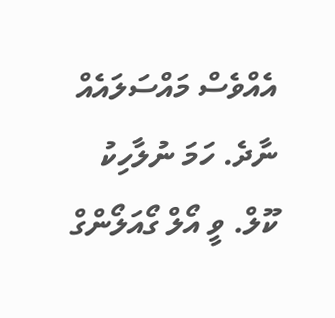އެއްވެސް މައްސަލައެއް ނާދެ. ހަމަ ނުލާހިކު ކޫލް. ވީ އޯލް ގޯއަލޯންގް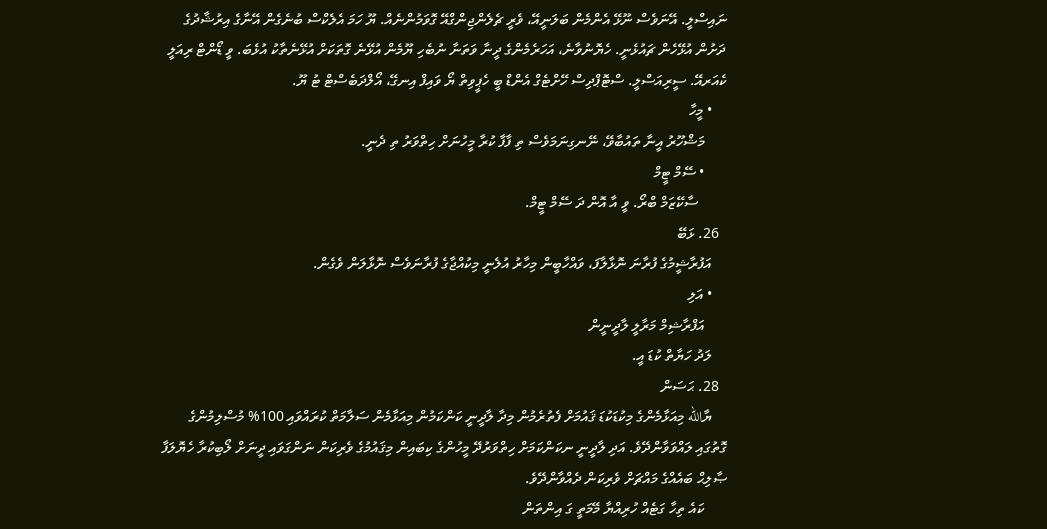ނައިސްލީ. އޭނަވެސް ނޫޅޭ އެންމެން ބަލަނީއޭ، ވެރީ ޗެލެންޖިންގްއޭ ގޮވަމުންނެއް. ޔޫ ހަމަ އެލެކްސް ބުނެގެން އޭނާގެ އިރުޝާދުގެ ދަށުން އުޅޭހެން ޗައުޅެނީ. ހެޔޮނުވާނެ، އަހަރެމެންގެ ދީނާ ވަތަނާ ނުބެހި ޔޫމެން އުޅޭނެ ގޮތަކަށް އުޅޭނެތާކު އުޅެބަ. ވީ ޑޯންޓް ރިއަލީ ކެއަރއޭ. ސީރިއަސްލީ. ސްޓޮޕްދިސް ހޭށްޓެގް އެންޑް ބީ ހެޕީވިތް ޔޯ ވައިފް އިނގޭ، އޯލްދަބެސްޓް ޓު ޔޫ.
    • މީހާ
      މަޝްހޫރު އީނާ ތައުބާވޭ، ނޭނގިނަމަވެސް ތި ފާފާ ކުރާ މީހުނަށް ހިތްވަރު ތި ދެނީ.
      • ސޭމް ޓީމް
        ސާކޭޒަމް ބްރޯ. ވީ އާ އޮން ދަ ސޭމް ޓީމް.
  26. ޅަބޭ
    އަފުރާޝީމުގެ ފުރާނަ ނޮޅާލާފަ، ވައްހާބީން މިހާރު އުލެނީ މިކުއްޖާގެ ފުރާނަވެސް ނޮޅާލަން ވެގެން.
    • އަލި
      އަފްރާޝިމް މަރާލީ ލާދީނީން
    ލަދު ހަޔާތް ކުޑަ އީ.
  28. ޙަސަން
    ޔާالله މިއަޅާމެންގެ މިކުޑަކުޑަ ޤައުމަށް ފެތުރެމުން މިދާ ލާދީނީ ކަންކަމުން މިއަޅާމެން ސަލާމަތް ކުރައްވައި 100% މުސްލިމުންގެ ގޮތުގައި ލައްވަވާންދޭވެ. އަދި ލާދީނީ ނކަންކަމަށް ހިތްވަރުދޭ މީހުންގެ ކިބައިން މިޤައުމުގެ ވެރިކަން ނަންގަވައި ދީނަށް ލޯބިކުރާ ހެޔޮލަފާ ޞާލިޙް ބައެއްގެ މައްޗަށް ވެރިކަން ދެއްވާންދޭވެ.
      ކައެ ތިހާ ގަޓެއް ހުރިއްޔާ މޭމަތީ ގަ އިންތަން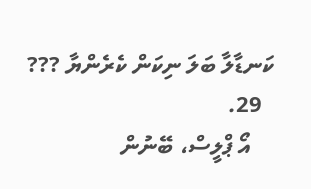ކަނޑާލާ ބަލަ ނިކަން ކެރެންޔާ ???
  29.
    އޯ ޕްލީސް، ބޭނުން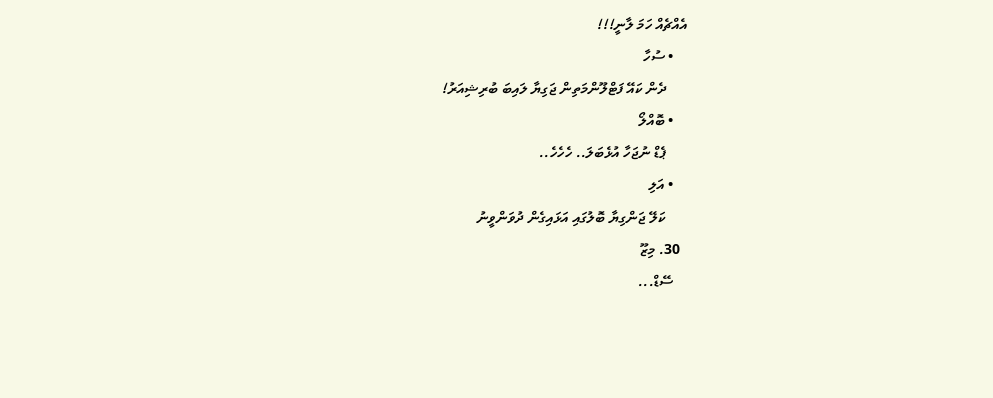އެއްޗެއް ހަމަ ލާނީ!!!
    • ސުހާ
      ދެން ކައޭ ފަޓްލޫންމަތިން ޖަގިޔާ ލައިބަ ބުރިޝިއަރު!
    • ބޮއްލޯ
      ޕެޑް ނުޖަހާ އުޅެބަލަ.. ހެހެހެ..
    • އަލި
      ކަލޭ ޖަންގިޔާ ބޮލުގައި އަޅައިގެން ދުވަންވީނު
  30. މިޒޫ
    ސޭޑް...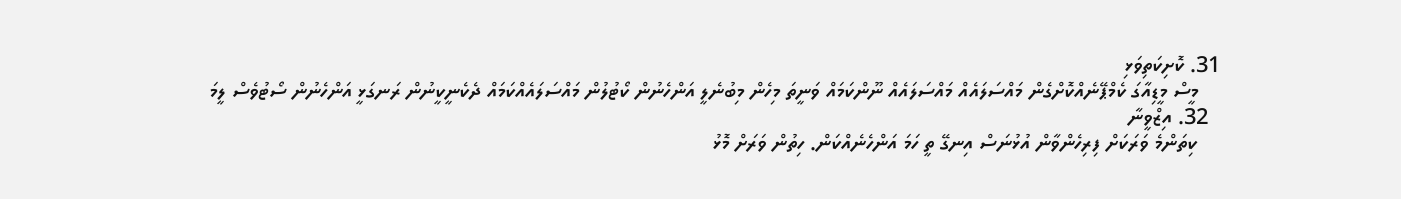31. ކޮށިކަތިވަޅި
    މީސް މީޑިއާގަ ކެމްޕޭނެއްކޮށްގެން މައްސަލައެއް މައްސަލައެއް ނޫންކަމައް ވަނީތަ މިހެން މިބުނެލީ އަންހެނުން ކޯޓުލުން މައްސަލައެއްކަމައް ދެކެނީކީނުން ރަނގަޅީ އަންހެނުން ސޯޓުވެސް ލީމަ
  32. އިޒްވީނާ
    ކިތަންމެ ވަރަކަށް ފިރިހެންވާން އުޅުނަސް އިނގޭ ތީ ހަމަ އަންހެނެއްކަން. ހިތުން ވަރަށް މޮޅު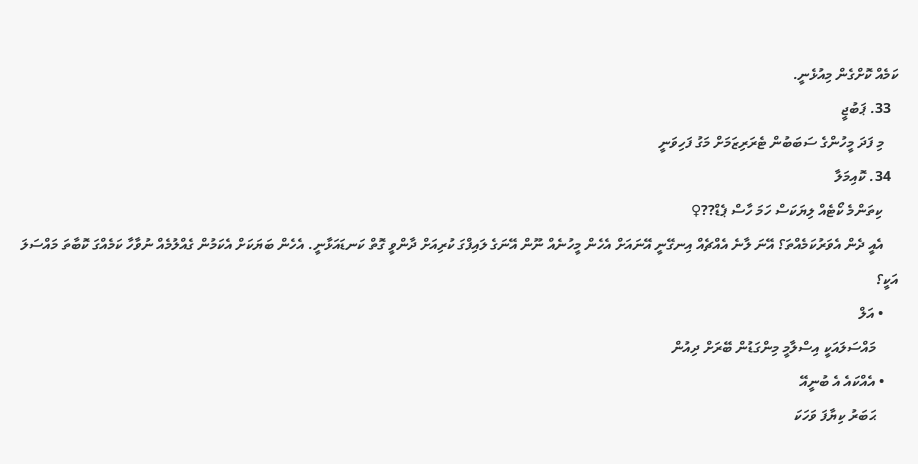ކަމެއް ކޮށްގެން މިއުޅެނީ.
  33. ޕަބުޖީ
    މި ފަދަ މީހުންގެ ސަބަބުން ޓެރަރިޒަމަށް މަގު ފަހިވަނީ
  34. ކޮއިމަލާ
    ކިތަންމެ ކޯޓެއް ލިޔަކަސް ހަމަ ހާސް ޕެޑް??♀
    އެއީ ދެން އެވަރުކަމެއްތަ؟ އޭނަ ލާނެ އެއްޗެއް އިނގޭނީ އޭނައަށް އެހެން މީހުނެއް ނޫން އޭނަގެ ލައިފްގަ ކުރިއަށް ދާންވީ ގޮތް ކަނޑައަޅާނީ. އެހެން ބަޔަކަށް އެކަމުން ގެއްލުމެއް ނުވާހާ ކަމެއްގަ ކޮބާތަ މައްސަލަ އަކީ؟
    • އަލް
      މައްސަލައަކީ އިސްލާމީ މިންގަޑުން ބޭރަށް ދިއުން
    • އެއްކައެ އެ ބުނީއޭ
      ޙަބަރު ކިޔާފަ ވަހަކަ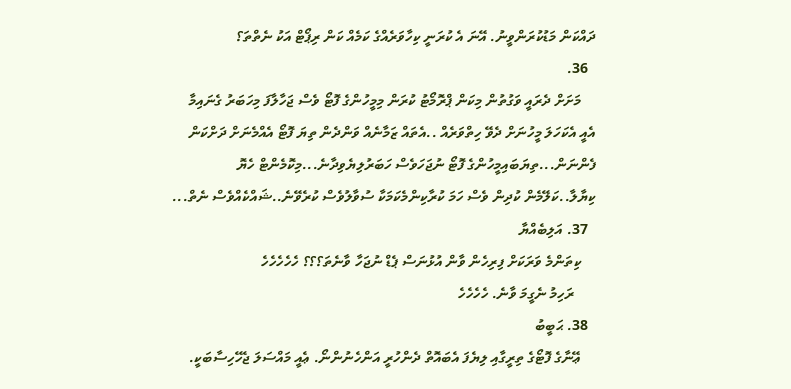ދައްކަން މަޑުކުރަންވީނު. އޭނަ އެ ކުރަނީ ކިހާވަރެއްގެ ކަމެއް ކަން ރިޕޯޓް އަކު ނެތްތަ؟
  36.
    މަށަށް ދެރައީ ވަގުތުން މިކަން ޕްރޮމޯޓު ކުރަން މިމީހުންގެ ފޮޓޯ ވެސް ޖަހާލާފަ މިހަބަރު ގެނައިމާ އެއީ އެކަހަލަ މީހުނަށް ދެވޭ ހިތްވަރެއް ..އެތައް ޒަމާނެއް ވަންދެން ތިޔަ ފޮޓޯ އެއްމެނަށް ދަށްކަން ފެންނަން...ތިޔަބައިމީހުންގެ ފޮޓޯ ނުޖަހަވެސް ހަބަރުލިޔެވިދާނެ...މިކޮމެންޓް ހެޔޮ ކިޔާލާ..ކަލޭމެން ކުދިން ވެސް ހަމަ ކުރާކިންމެކަމަކާ ސުވާލުވެސް ކުރެވޭނެ..ޝައްކެއްވެސް ނެތް...
  37. އަލިބެއްޔާ
    ކިތަންމެ ވަރަކަށް ފިރިހެން ވާން އުޅުނަސް ޕެޑް ނުޖަހާ ވާނެތަ؟؟؟ ހެހެހެހެހެ
      ރަހިމު ނެގީމަ ވާނެ. ހެހެހެހެ
  38. ޙަބީބު
    ޢޭނާގެ ފޮޓޯގެ ތިރީގާއި ލިޔެފަ އެބައޮތް ދެންހުރީ އަންހެނުންނޯ. ޢެއީ މައްސަލަ ޖެހޭހިސާބަކީ.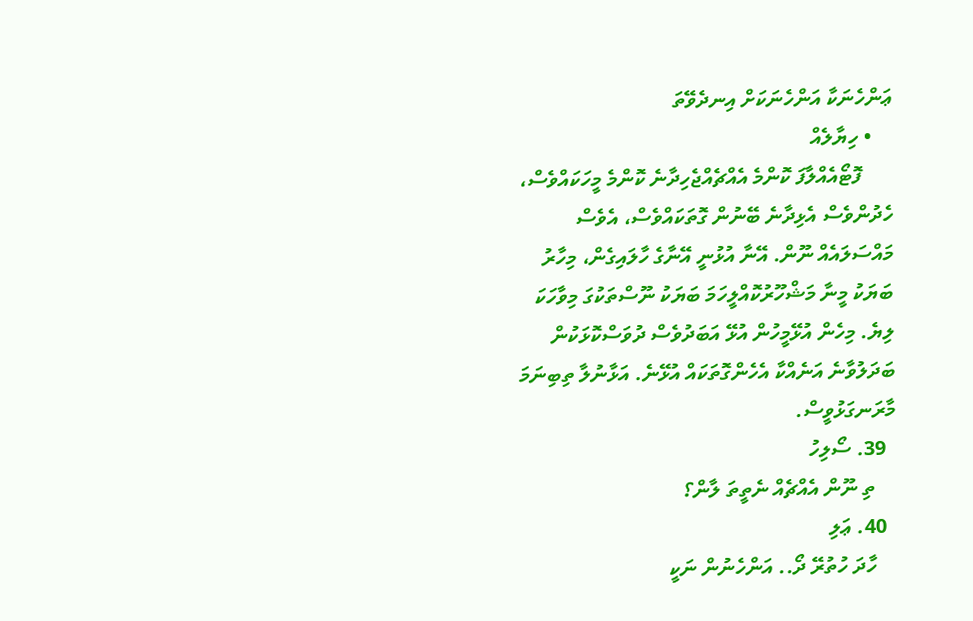ޢަންހެނަކާ އަންހެނަކަށް އިނދެވޭތަ
    • ހިޔާލެއް
      ފޮޓޯއެއްލާފަ ކޮންމެ އެއްޗެއްޖެހިދާނެ ކޮންމެ މީހަކައްވެސް، ހެދުންވެސް އެޅިދާނެ ބޭނުން ގޮތަކައްވެސް، އެވެސް މައްސަލައެއް ނޫން. އޭނާ އުޅުނީ އޭނާގެ ހާލައިގެން، މިހާރު ބަޔަކު މީނާ މަޝްހޫރުކޮއްލީހަމަ ބަޔަކު ނޫސްތަކުގަ މިވާހަކަ ލިޔެ. މިހެން އުޅޭމީހުން އުޅޭ އަބަދުވެސް ދުވަސްކޮޅަކުން ބަދަލުވާނެ އަނެއްކާ އެހެންގޮތަކައް އުޅޭނެ. އަޅާނުލާ ތިބިނަމަ މާރަނގަޅުވީސް.
  39. ސޯލިހު
    ތި ނޫން އެއްޗެއް ނެތީތަ ލާން؟
  40. ޢަލި
    ހާދަ ހުތުރޭ ދޯ.. އަންހެނުން ނަކީ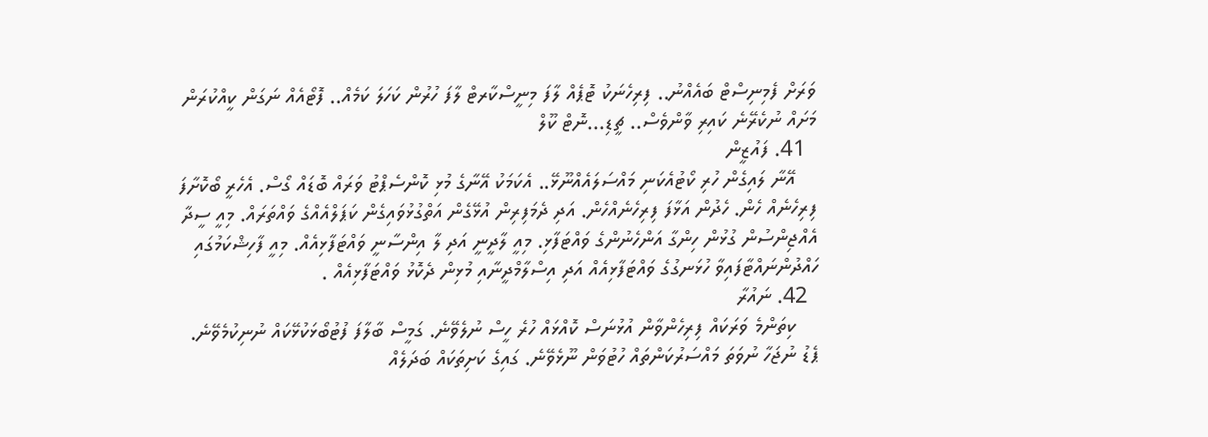ވަރަށް ފެމިނިސްޓް ބައެއްނު.. ފިރިހެނަކު ޓޮޕެއް ލާފަ މިނީސްކާރޓް ލާފަ ހުރުން ކަހަލަ ކަމެއް.. ފޮޓޯއެއް ނަގަން ކީއްކުރަން މަށައް ނުކެރޭނެ ކައިރި ވާންވެސް.. ޗީޑި...ނޮޓް ކޫލް
  41. ފައުޒީން
    އޭނާ ލައިގެން ހުރި ކޯޓުއެކަނި މައްސަލައެއްނޫޅޭ.. އެކަމަކު އޭނާގެ މުޅި ކޮންސެޕްޓު ވަރައް ބޮޑައް ގޯސް. އެހެރީ ބޯކޮށާފަ ފިރިހެނެއް ހެން. ހެދުން އަޅާފަ ފިރިހެނެއްހެން. އަދި ދެމަފިރިން އުޅޭގެން އަތްގުޅުވައިގެން ކަޕަލްއެއްގެ ވައްތަރައް. މިއީ ސީދާ އެއްޖިންސުން ގުޅުން ހިންގާ އަންހެނުންގެ ވައްޓަފާޅި. މިއީ ލާދީނީ އަދި ލާ އިންސާނީ ވައްޓަފާޅިއެއް. މިއީ ފާހިޝްކަމުގައި ހައްދުންނައްޓާފައިވާ ހުޅަނގުގެ ވައްޓަފާޅިއެއް އަދި އިސްލާމްދީނާއި މުޅިން ދެކޮޅު ވައްޓަފާޅިއެއް .
  42. ނައުރާ
    ކިތަންމެ ވަރަކައް ފިރިހެންވާން އުޅުނަސް ކޮއްޅައް ހުރެ ހީސް ނުލެވޭނެ. ގަމީސް ބާލާފަ ފުޓުބޯޅަކުޅޭކައް ނުނިކުމެވޭނެ. ޕެޑު ނުޖަހާ ނުވަތަ މައްސަރުކަންތައް ހުޓުވަން ނޫޅެވޭނެ. ގައިގެ ކަށިތަކައް ބަދަލެއް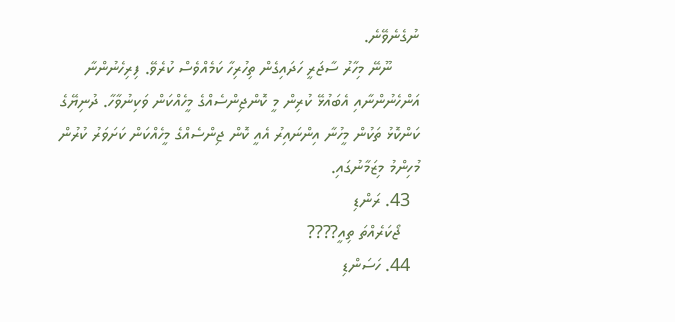ނުގެނެވޭނެ.
      ނޫނޭ މިހާރު ސާޖަރީ ހަދައިގެން ތިހުރިހާ ކަމެއްވެސް ކުރެވޭ. ފިރިހެނުންނާ އަންހެނުންނާއި އެބައުޅޭ ކުރިން މީ ކޮންޖިންސެއްގެ މީހެއްކަން ވަކިނުވާހާ. ދުނިޔޭގެ ކަންކޮޅު ތަކުން މީހުނާ އިންނައިރު އެއީ ކޮން ޖިންސެއްގެ މީހެއްކަން ކަށަވަރު ކުރުން މުހިންމު މިޒަމާނުގައި.
  43. ރަންޑި
    ޖޯކަރެއްތަ ތިއީ????
  44. ހަސަންޑި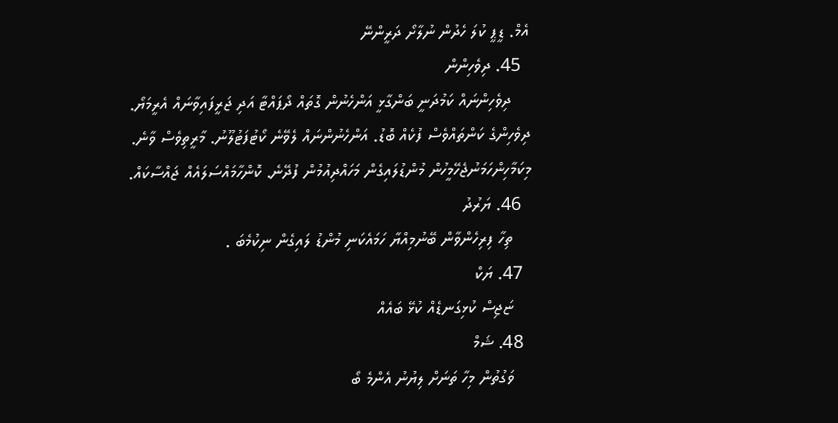އެމް. ޑީޕީ ކުލަ ހެދުން ނުލާށޯ ދަރީންނޭ
  45. ދިވެހިންން
    ދިވެހިންނައް ކަމުދަނީ ބަންގާޅީ އަންހެނުން ގޮތައް ދޯޕައްޓާ އަދި ޖަރީފައިވާނައް އެރީމަޔޯ. ދިވެހިންގެ ކަންތައްވެސް ފުކެއް ބޮޑު. އަންހެނުންނައް ލެވޭނެ ކޯޓުފަޓުލޫނު. މާރީތިވެސް ވާނެ. މިކަމާހިންހަމަނުޖެހޭމީހުން މުންޑުލައިގެން މަހައްދިއުމުން ފުދޭނެ. ކޮންހާމައްސަލައެއް ޖައްސާކައް.
  46. ޔަރުދު
    ތިހާ ފިރިހެންވާން ބޭނުމިއްޔާ ހަމައެކަނި މުންޑު ލައިގެން ނިކުމެބަ .
  47. ޔަކް
    ޏަޖިސް ކުޅިގަނޑެއް ކުޅޭ ބައެއް
  48. ޝަމް
    ވަގުތުން މިހާ ތަނަށް ލިޔުނު އެންމެ ބޯ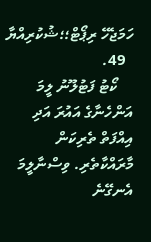ހަމަޖެހޭ ރިޕޯޓް؛؛ޝުކުރިއްޔާ
  49.
    ކޯޓު ފަޓުލޫނު ލީމަ އަންހެނާގެ އައުރަ އަދި އިއްފަތް ތެރިކަން މާރައްކާތެރި. ވިސްނާލީމަ އެނގޭނެ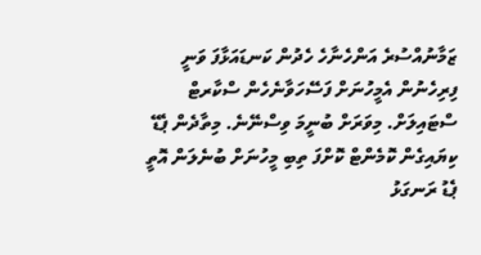ޒަމާނުއްސުރެ އަންހެނާހެ ހެދުން ކަނޑައަޅާފަ ވަނީ ފިރިހެނުން އެމީހުނަށް ފަސޭހަވާނެހެން ސްކާރޓް ސްޓައިލަށް. މިވަރަށް ބުނީމަ ވިސްނޭނެ. މިތާދެން ޕެޑޭ ކިޔައިގެން ކޮމެންޓް ކޮށްފަ ތިބި މީހުނަށް ބުނެލަން އޮތީ ޕެޑު ރަނގަޅު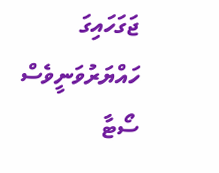ޖަގަހައިގަ ހައްޔަރުވަނީވެސް ސޯޓާ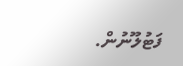ފަޓުލޫނުން.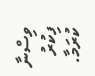ވިސްނާ ފިކުރު ކުރަމާ.